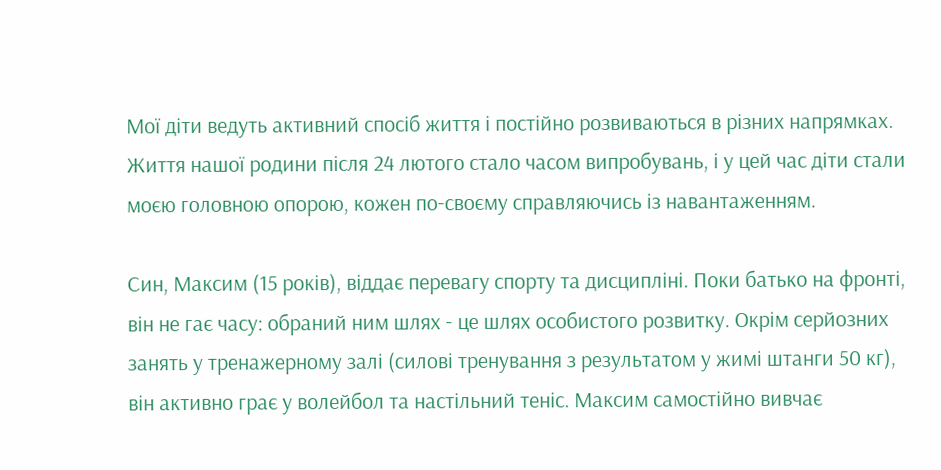Мої діти ведуть активний спосіб життя і постійно розвиваються в різних напрямках. Життя нашої родини після 24 лютого стало часом випробувань, і у цей час діти стали моєю головною опорою, кожен по-своєму справляючись із навантаженням.

Син, Максим (15 років), віддає перевагу спорту та дисципліні. Поки батько на фронті, він не гає часу: обраний ним шлях - це шлях особистого розвитку. Окрім серйозних занять у тренажерному залі (силові тренування з результатом у жимі штанги 50 кг), він активно грає у волейбол та настільний теніс. Максим самостійно вивчає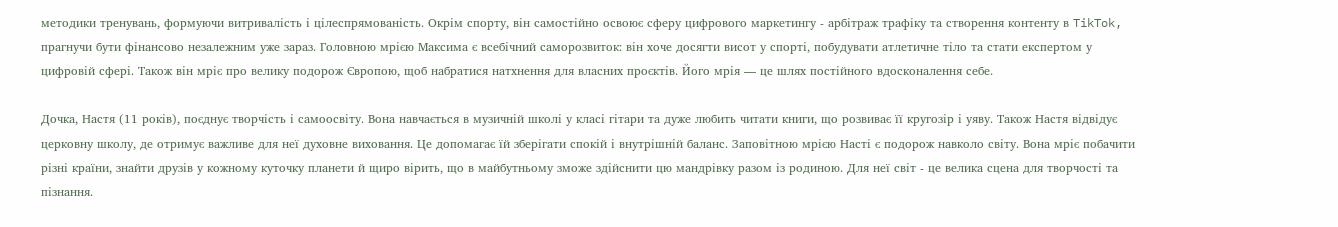методики тренувань, формуючи витривалість і цілеспрямованість. Окрім спорту, він самостійно освоює сферу цифрового маркетингу - арбітраж трафіку та створення контенту в TikTok, прагнучи бути фінансово незалежним уже зараз. Головною мрією Максима є всебічний саморозвиток: він хоче досягти висот у спорті, побудувати атлетичне тіло та стати експертом у цифровій сфері. Також він мріє про велику подорож Європою, щоб набратися натхнення для власних проєктів. Його мрія — це шлях постійного вдосконалення себе.

Дочка, Настя (11 років), поєднує творчість і самоосвіту. Вона навчається в музичній школі у класі гітари та дуже любить читати книги, що розвиває її кругозір і уяву. Також Настя відвідує церковну школу, де отримує важливе для неї духовне виховання. Це допомагає їй зберігати спокій і внутрішній баланс. Заповітною мрією Насті є подорож навколо світу. Вона мріє побачити різні країни, знайти друзів у кожному куточку планети й щиро вірить, що в майбутньому зможе здійснити цю мандрівку разом із родиною. Для неї світ - це велика сцена для творчості та пізнання.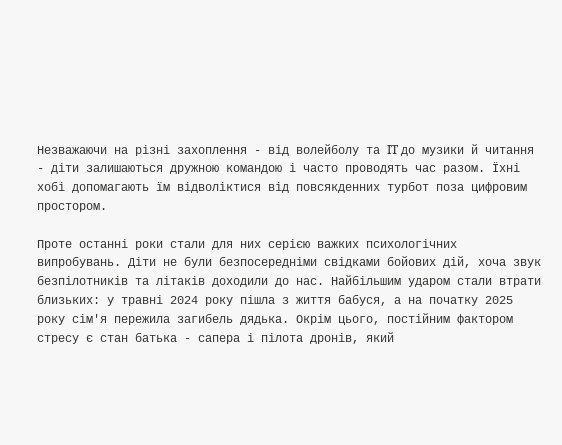Незважаючи на різні захоплення - від волейболу та IT до музики й читання - діти залишаються дружною командою і часто проводять час разом. Їхні хобі допомагають їм відволіктися від повсякденних турбот поза цифровим простором.

Проте останні роки стали для них серією важких психологічних випробувань. Діти не були безпосередніми свідками бойових дій, хоча звук безпілотників та літаків доходили до нас. Найбільшим ударом стали втрати близьких: у травні 2024 року пішла з життя бабуся, а на початку 2025 року сім'я пережила загибель дядька. Окрім цього, постійним фактором стресу є стан батька - сапера і пілота дронів, який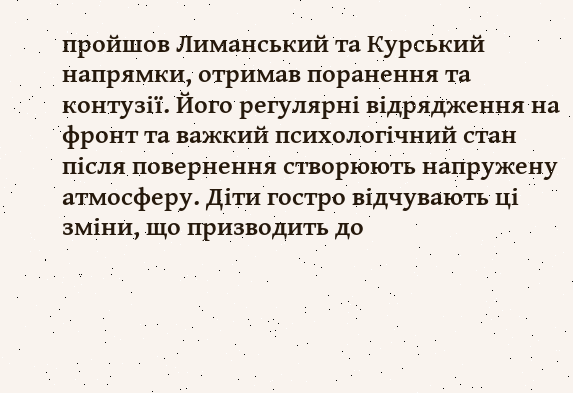пройшов Лиманський та Курський напрямки, отримав поранення та контузії. Його регулярні відрядження на фронт та важкий психологічний стан після повернення створюють напружену атмосферу. Діти гостро відчувають ці зміни, що призводить до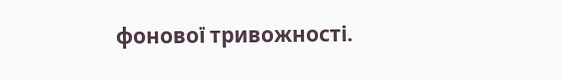фонової тривожності.